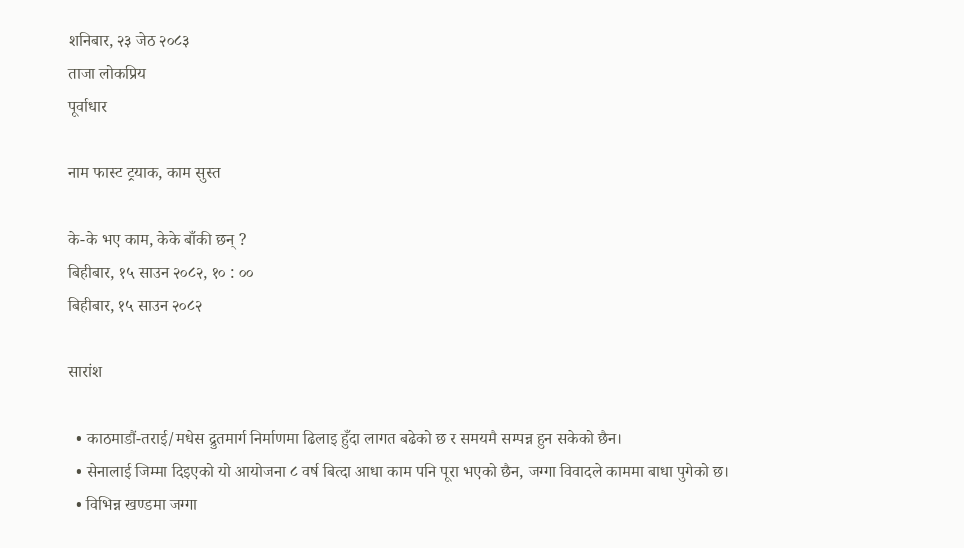शनिबार, २३ जेठ २०८३
ताजा लोकप्रिय
पूर्वाधार

नाम फास्ट ट्रयाक, काम सुस्त

के-के भए काम, केके बाँकी छन् ?
बिहीबार, १५ साउन २०८२, १० : ००
बिहीबार, १५ साउन २०८२

सारांश

  • काठमाडौं-तराई/मधेस द्रुतमार्ग निर्माणमा ढिलाइ हुँदा लागत बढेको छ र समयमै सम्पन्न हुन सकेको छैन।
  • सेनालाई जिम्मा दिइएको यो आयोजना ८ वर्ष बित्दा आधा काम पनि पूरा भएको छैन, जग्गा विवादले काममा बाधा पुगेको छ।
  • विभिन्न खण्डमा जग्गा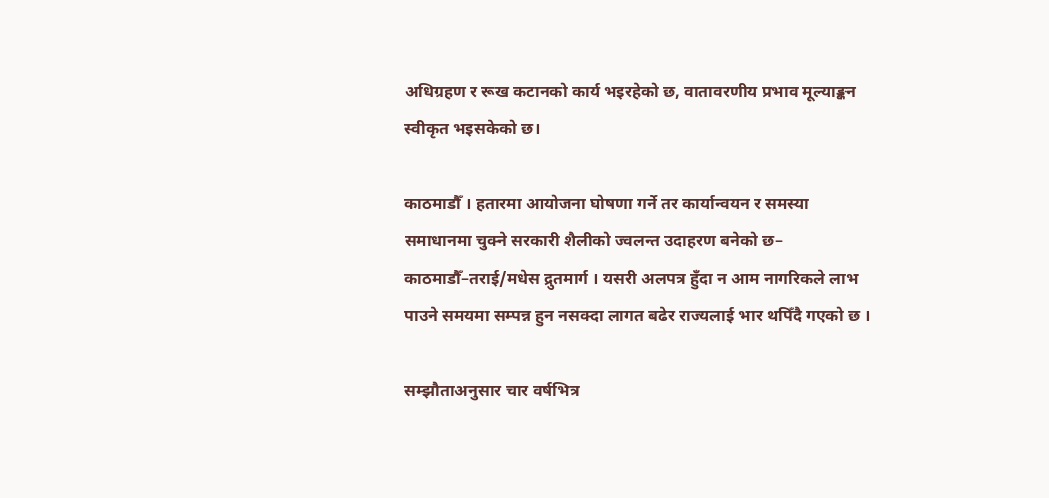अधिग्रहण र रूख कटानको कार्य भइरहेको छ, वातावरणीय प्रभाव मूल्याङ्कन स्वीकृत भइसकेको छ।

काठमाडौँ । हतारमा आयोजना घोषणा गर्ने तर कार्यान्वयन र समस्या समाधानमा चुक्ने सरकारी शैलीको ज्वलन्त उदाहरण बनेको छ– काठमाडौँ–तराई/मधेस द्रुतमार्ग । यसरी अलपत्र हुँदा न आम नागरिकले लाभ पाउने समयमा सम्पन्न हुन नसक्दा लागत बढेर राज्यलाई भार थपिँदै गएको छ ।

सम्झौताअनुसार चार वर्षभित्र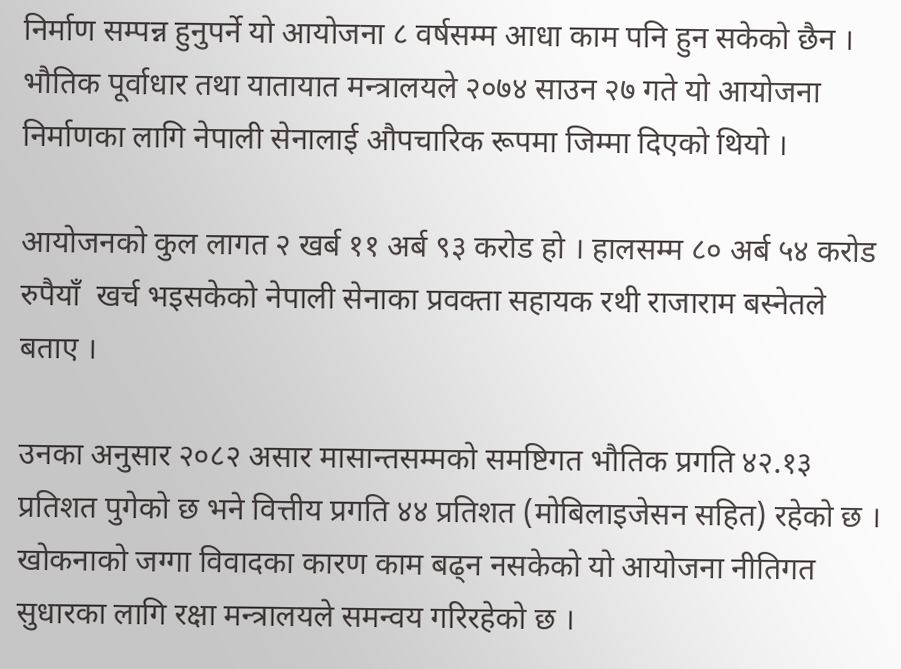निर्माण सम्पन्न हुनुपर्ने यो आयोजना ८ वर्षसम्म आधा काम पनि हुन सकेको छैन । भौतिक पूर्वाधार तथा यातायात मन्त्रालयले २०७४ साउन २७ गते यो आयोजना निर्माणका लागि नेपाली सेनालाई औपचारिक रूपमा जिम्मा दिएको थियो ।

आयोजनको कुल लागत २ खर्ब ११ अर्ब ९३ करोड हो । हालसम्म ८० अर्ब ५४ करोड रुपैयाँ  खर्च भइसकेको नेपाली सेनाका प्रवक्ता सहायक रथी राजाराम बस्नेतले बताए ।

उनका अनुसार २०८२ असार मासान्तसम्मको समष्टिगत भौतिक प्रगति ४२.१३ प्रतिशत पुगेको छ भने वित्तीय प्रगति ४४ प्रतिशत (मोबिलाइजेसन सहित) रहेको छ । खोकनाको जग्गा विवादका कारण काम बढ्न नसकेको यो आयोजना नीतिगत सुधारका लागि रक्षा मन्त्रालयले समन्वय गरिरहेको छ ।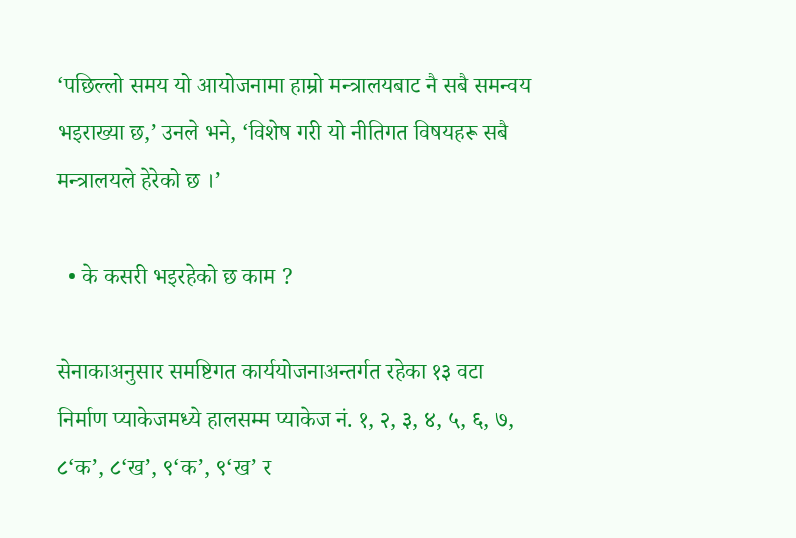‘पछिल्लो समय यो आयोजनामा हाम्रो मन्त्रालयबाट नै सबै समन्वय भइराख्या छ,’ उनले भने, ‘विशेष गरी यो नीतिगत विषयहरू सबै मन्त्रालयले हेरेको छ ।’

  • के कसरी भइरहेको छ काम ?

सेनाकाअनुसार समष्टिगत कार्ययोजनाअन्तर्गत रहेका १३ वटा निर्माण प्याकेजमध्ये हालसम्म प्याकेज नं. १, २, ३, ४, ५, ६, ७, ८‘क’, ८‘ख’, ९‘क’, ९‘ख’ र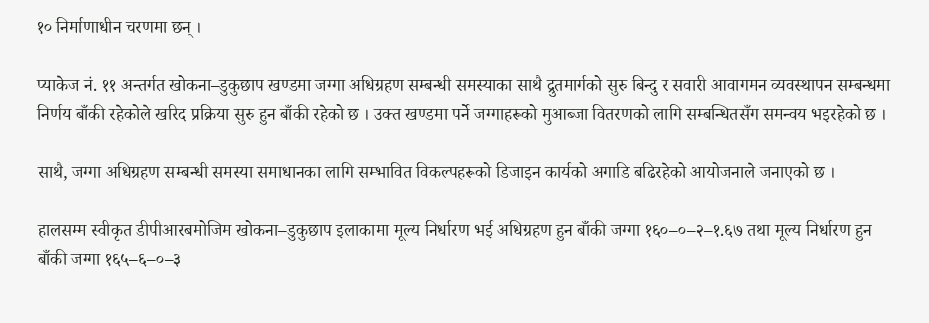१० निर्माणाधीन चरणमा छन् ।

प्याकेज नं. ११ अन्तर्गत खोकना–डुकुछाप खण्डमा जग्गा अधिग्रहण सम्बन्धी समस्याका साथै द्रुतमार्गको सुरु बिन्दु र सवारी आवागमन व्यवस्थापन सम्बन्धमा निर्णय बाँकी रहेकोले खरिद प्रक्रिया सुरु हुन बाँकी रहेको छ । उक्त खण्डमा पर्ने जग्गाहरूको मुआब्जा वितरणको लागि सम्बन्धितसँग समन्वय भइरहेको छ ।

साथै, जग्गा अधिग्रहण सम्बन्धी समस्या समाधानका लागि सम्भावित विकल्पहरूको डिजाइन कार्यको अगाडि बढिरहेको आयोजनाले जनाएको छ ।

हालसम्म स्वीकृत डीपीआरबमोजिम खोकना–डुकुछाप इलाकामा मूल्य निर्धारण भई अधिग्रहण हुन बाँकी जग्गा १६०–०–२–१.६७ तथा मूल्य निर्धारण हुन बाँकी जग्गा १६५–६–०–३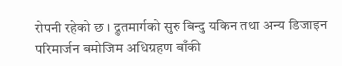रोपनी रहेको छ । द्रुतमार्गको सुरु बिन्दु यकिन तथा अन्य डिजाइन परिमार्जन बमोजिम अधिग्रहण बाँकी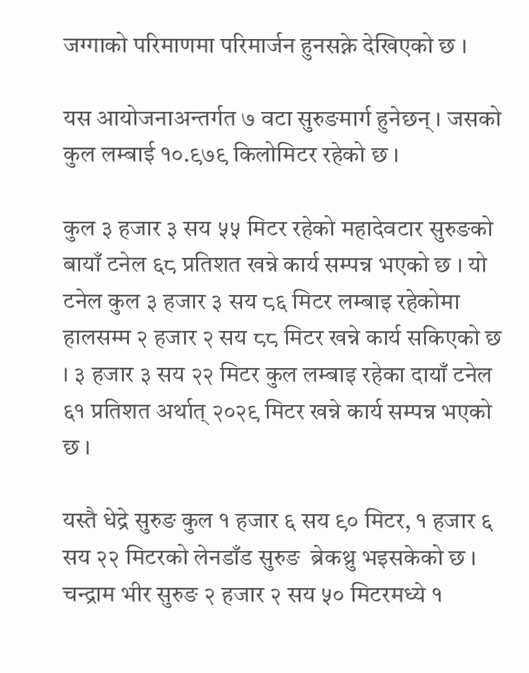जग्गाको परिमाणमा परिमार्जन हुनसक्ने देखिएको छ ।

यस आयोजनाअन्तर्गत ७ वटा सुरुङमार्ग हुनेछन् । जसको कुल लम्बाई १०.९७९ किलोमिटर रहेको छ ।

कुल ३ हजार ३ सय ५५ मिटर रहेको महादेवटार सुरुङको बायाँ टनेल ६८ प्रतिशत खन्ने कार्य सम्पन्न भएको छ । यो टनेल कुल ३ हजार ३ सय ८६ मिटर लम्बाइ रहेकोमा हालसम्म २ हजार २ सय ८८ मिटर खन्ने कार्य सकिएको छ । ३ हजार ३ सय २२ मिटर कुल लम्बाइ रहेका दायाँ टनेल ६१ प्रतिशत अर्थात् २०२९ मिटर खन्ने कार्य सम्पन्न भएको छ ।

यस्तै धेद्रे सुरुङ कुल १ हजार ६ सय ९० मिटर, १ हजार ६ सय २२ मिटरको लेनडाँड सुरुङ  ब्रेकथ्रु भइसकेको छ । चन्द्राम भीर सुरुङ २ हजार २ सय ५० मिटरमध्ये १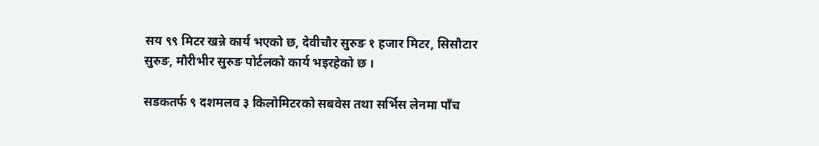सय ९९ मिटर खन्ने कार्य भएको छ, देवीचौर सुरुङ १ हजार मिटर, सिसौटार सुरुङ, मौरीभीर सुरुङ पोर्टलको कार्य भइरहेको छ ।

सडकतर्फ ९ दशमलव ३ किलोमिटरको सबवेस तथा सर्भिस लेनमा पाँच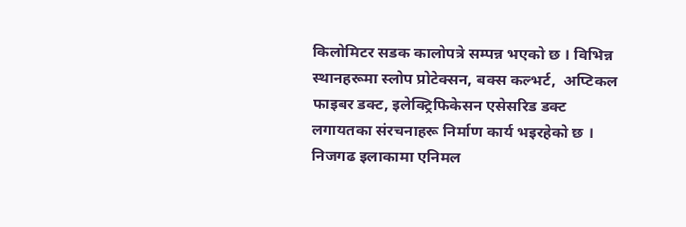किलोमिटर सडक कालोपत्रे सम्पन्न भएको छ । विभिन्न स्थानहरूमा स्लोप प्रोटेक्सन, बक्स कल्भर्ट,  अप्टिकल फाइबर डक्ट, इलेक्ट्रिफिकेसन एसेसरिड डक्ट लगायतका संरचनाहरू निर्माण कार्य भइरहेको छ ।  निजगढ इलाकामा एनिमल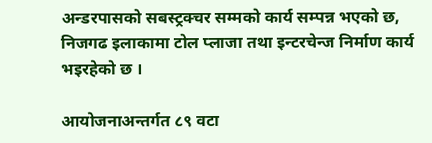अन्डरपासको सबस्ट्रक्चर सम्मको कार्य सम्पन्न भएको छ, निजगढ इलाकामा टोल प्लाजा तथा इन्टरचेन्ज निर्माण कार्य भइरहेको छ ।

आयोजनाअन्तर्गत ८९ वटा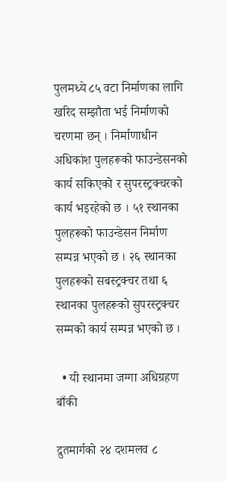पुलमध्ये ८५ वटा निर्माणका लागि खरिद सम्झौता भई निर्माणको चरणमा छन् । निर्माणाधीन अधिकांश पुलहरूको फाउन्डेसनको कार्य सकिएको र सुपरस्ट्रक्चरको कार्य भइरहेको छ । ५१ स्थानका पुलहरूको फाउन्डेसन निर्माण सम्पन्न भएको छ । २६ स्थानका पुलहरूको सबस्ट्रक्चर तथा ६ स्थानका पुलहरूको सुपरस्ट्रक्चर सम्मको कार्य सम्पन्न भएको छ ।

  • यी स्थानमा जग्गा अधिग्रहण बाँकी

द्रुतमार्गको २४ दशमलव ८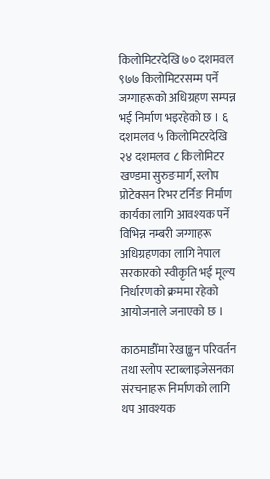किलोमिटरदेखि ७० दशमवल ९७७ किलोमिटरसम्म पर्ने जग्गाहरूको अधिग्रहण सम्पन्न भई निर्माण भइरहेको छ । ६ दशमलव ५ किलोमिटरदेखि २४ दशमलव ८ किलोमिटर खण्डमा सुरुङमार्ग, स्लोप प्रोटेक्सन रिभर टर्निङ निर्माण कार्यका लागि आवश्यक पर्ने विभिन्न नम्बरी जग्गाहरू अधिग्रहणका लागि नेपाल सरकारको स्वीकृति भई मूल्य निर्धारणको क्रममा रहेको आयोजनाले जनाएको छ ।

काठमाडौँमा रेखाङ्कन परिवर्तन तथा स्लोप स्टाब्लाइजेसनका संरचनाहरू निर्माणको लागि थप आवश्यक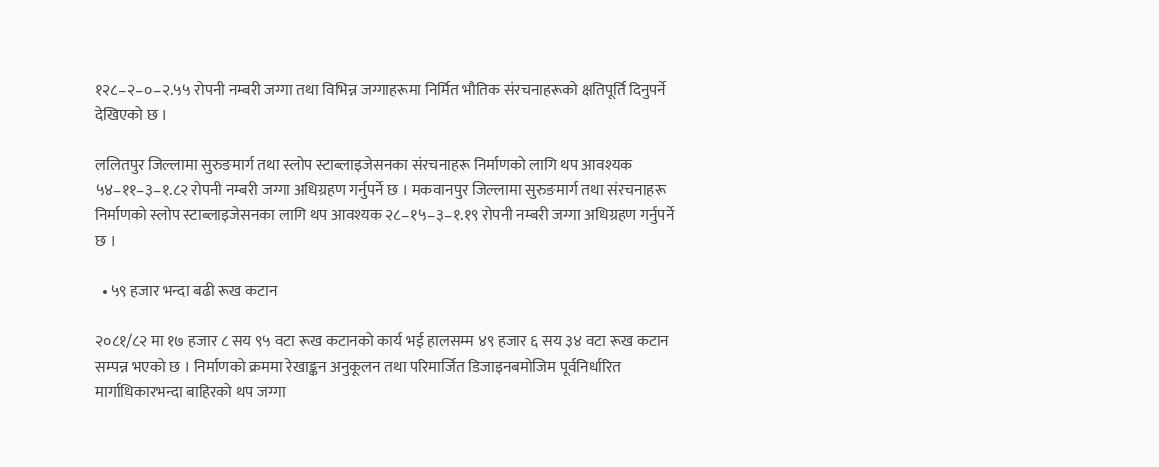१२८–२–०–२.५५ रोपनी नम्बरी जग्गा तथा विभिन्न जग्गाहरूमा निर्मित भौतिक संरचनाहरूको क्षतिपूर्ति दिनुपर्ने देखिएको छ ।

ललितपुर जिल्लामा सुरुङमार्ग तथा स्लोप स्टाब्लाइजेसनका संरचनाहरू निर्माणको लागि थप आवश्यक ५४–११–३–१.८२ रोपनी नम्बरी जग्गा अधिग्रहण गर्नुपर्ने छ । मकवानपुर जिल्लामा सुरुङमार्ग तथा संरचनाहरू निर्माणको स्लोप स्टाब्लाइजेसनका लागि थप आवश्यक २८–१५–३–१.१९ रोपनी नम्बरी जग्गा अधिग्रहण गर्नुपर्ने छ ।

  • ५९ हजार भन्दा बढी रूख कटान

२०८१/८२ मा १७ हजार ८ सय ९५ वटा रूख कटानको कार्य भई हालसम्म ४९ हजार ६ सय ३४ वटा रूख कटान सम्पन्न भएको छ । निर्माणको क्रममा रेखाङ्कन अनुकूलन तथा परिमार्जित डिजाइनबमोजिम पूर्वनिर्धारित मार्गाधिकारभन्दा बाहिरको थप जग्गा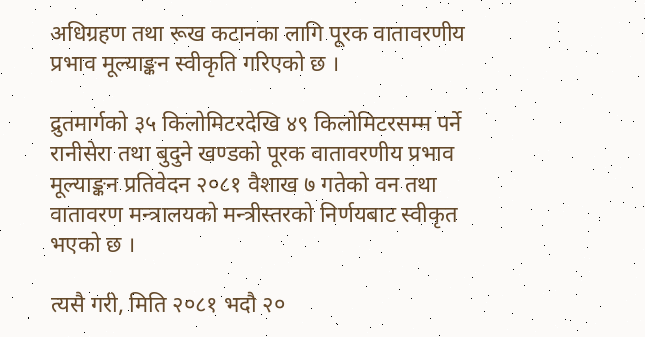अधिग्रहण तथा रूख कटानका लागि पूरक वातावरणीय प्रभाव मूल्याङ्कन स्वीकृति गरिएको छ ।

द्रुतमार्गको ३५ किलोमिटरदेखि ४९ किलोमिटरसम्म पर्ने रानीसेरा तथा बुदुने खण्डको पूरक वातावरणीय प्रभाव मूल्याङ्कन प्रतिवेदन २०८१ वैशाख ७ गतेको वन तथा वातावरण मन्त्रालयको मन्त्रीस्तरको निर्णयबाट स्वीकृत भएको छ ।

त्यसै गरी, मिति २०८१ भदौ २०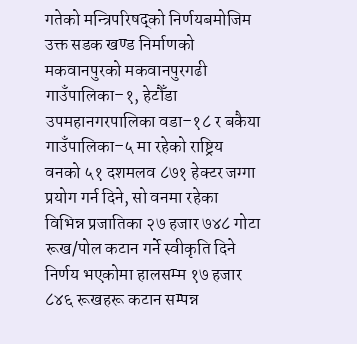गतेको मन्त्रिपरिषद्को निर्णयबमोजिम उक्त सडक खण्ड निर्माणको मकवानपुरको मकवानपुरगढी गाउँपालिका–१, हेटौँडा उपमहानगरपालिका वडा–१८ र बकैया गाउँपालिका–५ मा रहेको राष्ट्रिय वनको ५१ दशमलव ८७१ हेक्टर जग्गा प्रयोग गर्न दिने, सो वनमा रहेका विभिन्न प्रजातिका २७ हजार ७४८ गोटा रूख/पोल कटान गर्ने स्वीकृति दिने निर्णय भएकोमा हालसम्म १७ हजार ८४६ रूखहरू कटान सम्पन्न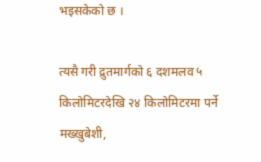भइसकेको छ ।

त्यसै गरी द्रुतमार्गको ६ दशमलव ५ किलोमिटरदेखि २४ किलोमिटरमा पर्ने मख्खुबेशी,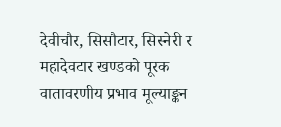देवीचौर, सिसौटार, सिस्नेरी र महादेवटार खण्डको पूरक वातावरणीय प्रभाव मूल्याङ्कन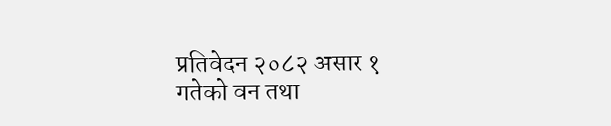प्रतिवेदन २०८२ असार १ गतेको वन तथा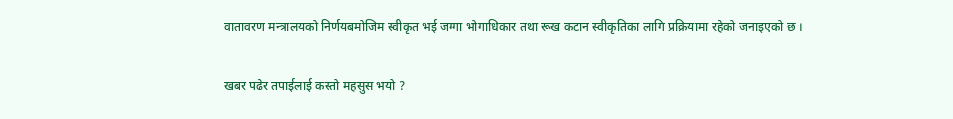वातावरण मन्त्रालयको निर्णयबमोजिम स्वीकृत भई जग्गा भोगाधिकार तथा रूख कटान स्वीकृतिका लागि प्रक्रियामा रहेको जनाइएको छ ।

खबर पढेर तपाईलाई कस्तो महसुस भयो ?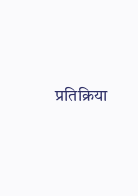प्रतिक्रिया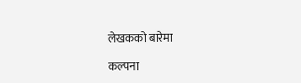लेखकको बारेमा

कल्पना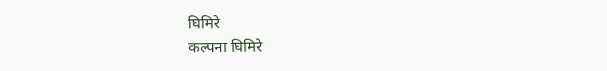घिमिरे
कल्पना घिमिरे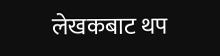लेखकबाट थप